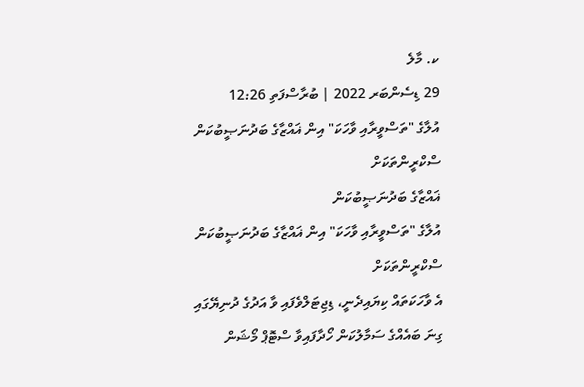ކ. މާލެ
29 ޑިސެންބަރ 2022 | ބުރާސްފަތި 12:26
އުލާގެ "ތަސްވީރާއި ވާހަކަ" އިން ޣައްޒާގެ ބަދުނަޞީބުކަން ސްކްރީންތަކަށް
ޣައްޒާގެ ބަދުނަޞީބުކަން
އުލާގެ "ތަސްވީރާއި ވާހަކަ" އިން ޣައްޒާގެ ބަދުނަޞީބުކަން ސްކްރީންތަކަށް
އެ ވާހަކަތައް ކިޔައިދެނީ، ޑިޖިޓަލްވެފައި ވާ އަދުގެ ދުނިޔޭގައި ގިނަ ބައެއްގެ ސަމާލުކަން ހޯދާފައިވާ ސްޓޮޕް މޯޝަން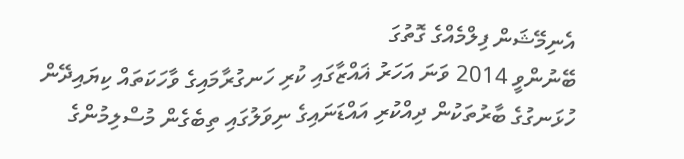އެނިމޭޝަން ފިލްމެއްގެ ގޮތުގަ
ބޭނުންވީ 2014 ވަނަ އަހަރު ޣައްޒާގައި ކުރި ހަނގުރާމައިގެ ވާހަކަތައް ކިޔައިދޭން
ހުޅަނގުގެ ބާރުތަކުން ދިއްކުރި އައްޑަނައިގެ ނިވަލުގައި ތިބެގެން މުސްލިމުންގެ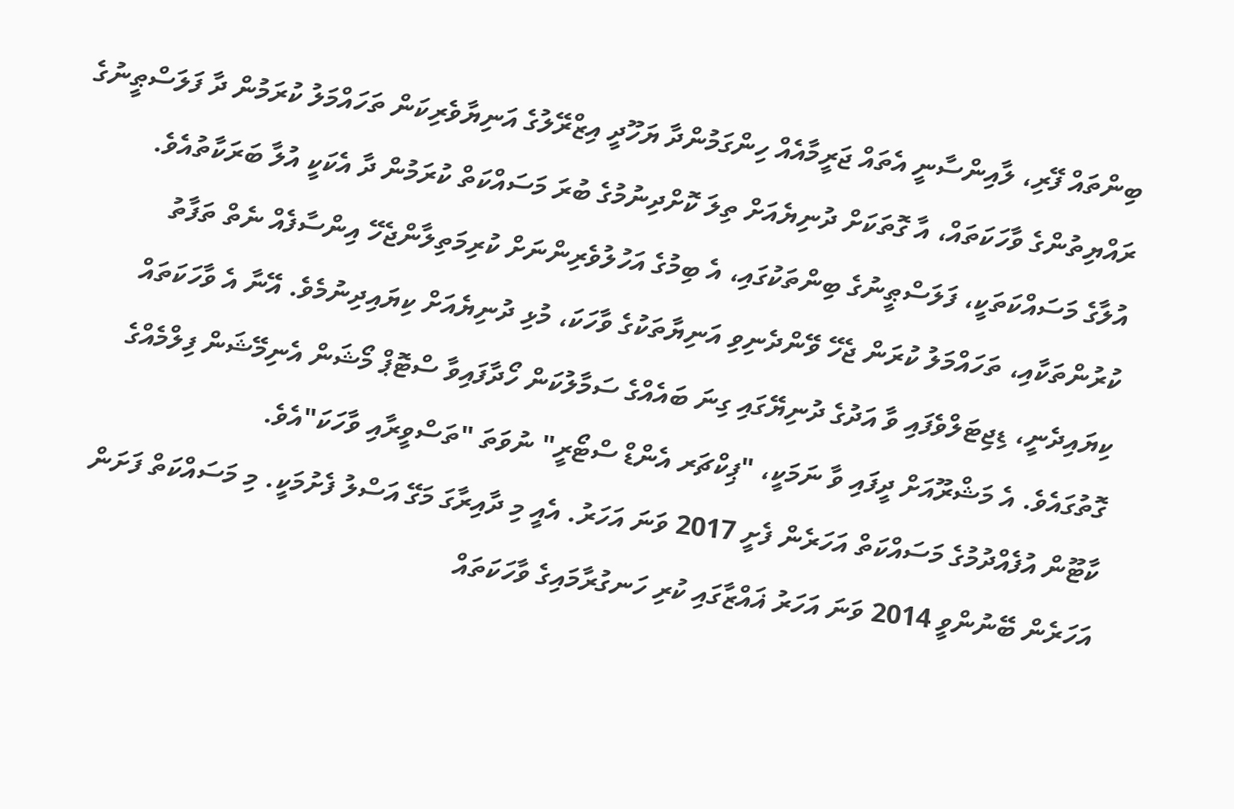ބިންތައް ފޭރި، ލާއިންސާނީ އެތައް ޖަރީމާއެއް ހިންގަމުންދާ ޔަހޫދީ އިޒްރޭލުގެ އަނިޔާވެރިކަން ތަހައްމަލު ކުރަމުން ދާ ފަލަސްޠީނުގެ ރައްޔިތުންގެ ވާހަކަތައް، އާ ގޮތަކަށް ދުނިޔެއަށް ތިލަ ކޮށްދިނުމުގެ ބުރަ މަސައްކަތް ކުރަމުން ދާ އެކަކީ އުލާ ބަރަކާތުއެވެ.
އުލާގެ މަސައްކަތަކީ، ފަލަސްޠީނުގެ ބިންތަކުގައި، އެ ބިމުގެ އަހުލުވެރިންނަށް ކުރިމަތިލާންޖެހޭ އިންސާފެއް ނެތް ތަފާތު ކުރުންތަކާއި، ތަހައްމަލު ކުރަން ޖެހޭ ވޭންދެނިވި އަނިޔާތަކުގެ ވާހަކަ، މުޅި ދުނިޔެއަށް ކިޔައިދިނުމެވެ. އޭނާ އެ ވާހަކަތައް ކިޔައިދެނީ، ޑިޖިޓަލްވެފައި ވާ އަދުގެ ދުނިޔޭގައި ގިނަ ބައެއްގެ ސަމާލުކަން ހޯދާފައިވާ ސްޓޮޕް މޯޝަން އެނިމޭޝަން ފިލްމެއްގެ ގޮތުގައެވެ. އެ މަޝްރޫއަށް ދީފައި ވާ ނަމަކީ، "ޕިކްޗަރ އެންޑް ސްޓޯރީ" ނުވަތަ "ތަސްވީރާއި ވާހަކަ"އެވެ.
ކާޓޫން އުފެއްދުމުގެ މަސައްކަތް އަހަރެން ފެށީ 2017 ވަނަ އަހަރު. އެއީ މި ދާއިރާގަ މަގޭ އަސްލު ފެށުމަކީ. މި މަސައްކަތް ފަށަން އަހަރެން ބޭނުންވީ 2014 ވަނަ އަހަރު ޣައްޒާގައި ކުރި ހަނގުރާމައިގެ ވާހަކަތައް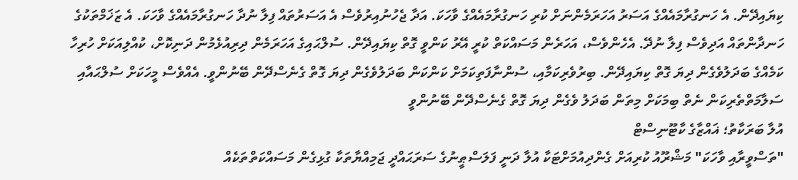ކިޔައިދޭން. އެ ހަނގުރާމައެއްގެ އަސަރު އަހަރަމެންނަށް ކުރި ހަނގުރާމައެއްގެ ވާހަކަ. އަދާ ޖެހުނުއިރުވެސް އެ އަސަރުތައް ފިލާ ނުދާ ހަނގުރާމައެއްގެ ވާހަކަ. އެ ޒަޚަމްތަކުގެ ހަނދާންތައް އަދިވެސް ފިލާ ނުދޭ. އެހެންވެސް، އަހަރެން މަސައްކަތް ކުރީ އޭރު ކަންވީ ގޮތް ކިޔައިދޭން. ސުލްޙައިގެ އަހަރަމެން ދިރިއުޅެމުން ދަނިކޮށް، ކުއްލިއަކަށް ހުރިހާ ކަމެއްގެ ބަދަލުވެގެން ދިޔަ ގޮތް ކިޔައިދޭން. ބިރުވެރިކަމާއި، ސުންނާފަތިކަމަށް ކަންކަން ބަދަލުވެގެން ދިޔަ ގޮތް ގެނެސްދޭން ބޭނުންވީ. އެއްވެސް މީހަކަށް ސުލްޙައާއި ސަލާމަތްތެރިކަން ނެތް ބިމަކަށް މިތަން ބަދަލު ވެގެން ދިޔަ ގޮތް ގެނެސްދޭން ބޭނުންވީ
އުލާ ބަރަކާތު؛ ޣައްޒާގެ ކާޓޫނިސްޓް
"ތަސްވީރާއި ވާހަކަ" މަޝްރޫއު ކުރިއަށް ގެންދިއުމަށްޓަކާ އުލާ ދަނީ ފަލަސްޠީނުގެ ސަރަޙައްދީ ޖަމިއްޔާތަކާ ގުޅިގެން މަސައްކަތްތަކެއް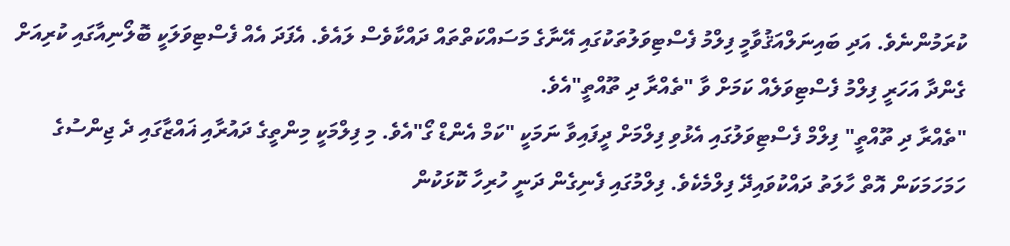ކުރަމުންނެވެ. އަދި ބައިނަލްއަޤުވާމީ ފިލްމު ފެސްޓިވަލުތަކުގައި އޭނާގެ މަސައްކަތްތައް ދައްކާވެސް ލައެވެ. އެފަދަ އެއް ފެސްޓިވަލަކީ ބޮލޯނިއާގައި ކުރިއަށް ގެންދާ އަހަރީ ފިލްމު ފެސްޓިވަލެއް ކަމަށް ވާ "ތެއްރާ ދި ތޫއްތީ"އެވެ.
"ތެއްރާ ދި ތޫއްތީ" ފިލްމް ފެސްޓިވަލުގައި އެޅުވި ފިލްމަށް ދީފައިވާ ނަމަކީ "ކަމް އެންޑް ގޯ"އެވެ. މި ފިލްމަކީ މިންތީގެ ދައުރާއި ޣައްޒާގައި ދެ ޖިންސުގެ ހަމަހަމަކަން އޮތް ހާލަތު ދައްކުވައިދޭ ފިލްމެކެވެ. ފިލްމުގައި ފެނިގެން ދަނީ ހުރިހާ ކޮޅަކުން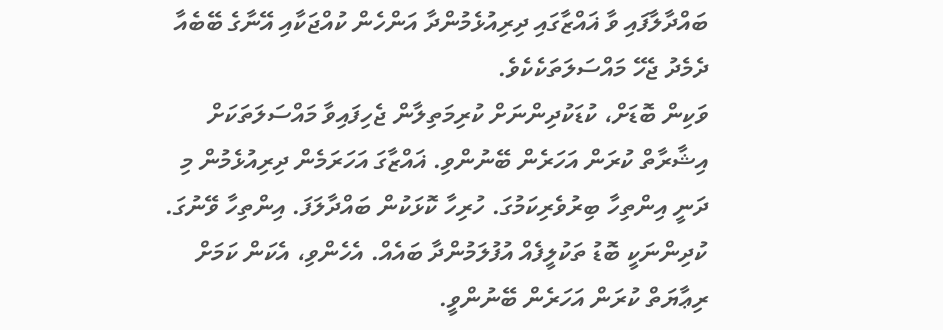ބައްދާލާފައި ވާ ޣައްޒާގައި ދިރިއުޅެމުންދާ އަންހެން ކުއްޖަކާއި އޭނާގެ ބޭބެއާ ދެމެދު ޖެހޭ މައްސަލަތަކެކެވެ.
ވަކިން ބޮޑަށް، ކުޑަކުދިންނަށް ކުރިމަތިލާން ޖެހިފައިވާ މައްސަލަތަކަށް އިޝާރާތް ކުރަން އަހަރެން ބޭނުންވި. ޣައްޒާގަ އަހަރަމެން ދިރިއުޅެމުން މި ދަނީ އިންތިހާ ބިރުވެރިކަމުގަ. ހުރިހާ ކޮޅަކުން ބައްދާލަފަ. އިންތިހާ ވޭނުގަ. ކުދިންނަކީ ބޮޑު ތަކުލީފެއް އުފުލަމުންދާ ބައެއް. އެހެންވި، އެކަން ކަމަށް ރިޢާޔަތް ކުރަން އަހަރެން ބޭނުންވީ.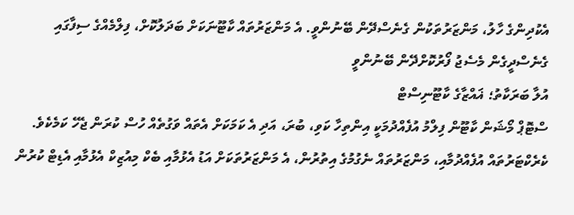އެކުދިންގެ ހާލު، މަންޒަރުތަކުން ގެނެސްދޭން ބޭނުންވީ. އެ މަންޒަރުތައް ކާޓޫނަކަށް ބަދަލުކޮށް، ފިލްމެއްގެ ސިފާގައި ގެނެސްދީގެން މެސެޖު ފޯރުކޮށްދޭން ބޭނުންވީ
އުލާ ބަރަކާތު؛ ޣައްޒާގެ ކާޓޫނިސްޓް
ސްޓޮޕް މޯޝަން ކާޓޫން ފިލްމު އުފެއްދުމަކީ އިންތިހާ ކަވި، ބުރަ، އަދި އެ ކަމަކަށް އެތައް ވަގުތެއް ހުސް ކުރަން ޖެހޭ ކަމެކެވެ. ކެރެކްޓަރުތައް އުފެއްދުމާއި، މަންޒަރުތައް ނެގުމުގެ އިތުރުން، އެ މަންޒަރުތަކަށް އަޑު އެޅުމާއި ބެކް މިއުޒިކް އެޅުމާއި އެޑިޓް ކުރުން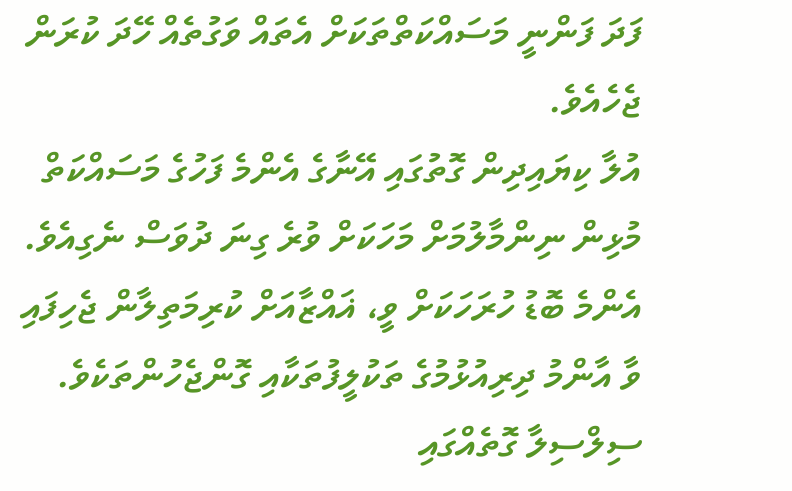ފަދަ ފަންނީ މަސައްކަތްތަކަށް އެތައް ވަގުތެއް ހޭދަ ކުރަން ޖެހެއެވެ.
އުލާ ކިޔައިދިން ގޮތުގައި އޭނާގެ އެންމެ ފަހުގެ މަސައްކަތް މުޅިން ނިންމާލުމަށް މަހަކަށް ވުރެ ގިނަ ދުވަސް ނެގިއެވެ. އެންމެ ބޮޑު ހުރަހަކަށް ވީ، ޣައްޒާއަށް ކުރިމަތިލާން ޖެހިފައި ވާ އާންމު ދިރިއުޅުމުގެ ތަކުލީފުތަކާއި ގޮންޖެހުންތަކެވެ. ސިލްސިލާ ގޮތެއްގައި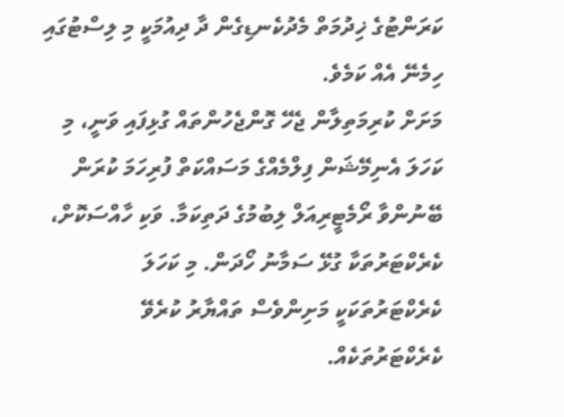ކަރަންޓުގެ ޚިދުމަތް މެދުކެނޑިގެން ދާ ދިއުމަކީ މި ލިސްޓުގައި ހިމެނޭ އެއް ކަމެވެ.
މަށަށް ކުރިމަތިލާން ޖެހޭ ގޮންޖެހުންތައް ގުޅިފައި ވަނީ، މި ކަހަލަ އެނިމޭޝަން ފިލްމެއްގެ މަސައްކަތް ފުރިހަމަ ކުރަން ބޭނުންވާ ރޯމެޓީރިއަލް ލިބުމުގެ ދަތިކަމާ. ވަކި ހާއްސަކޮށް، ކެރެކްޓަރުތަކާ ގުޅޭ ސަމާނު ހޯދަން. މި ކަހަލަ ކެރެކްޓަރުތަކަކީ މަށިންވެސް ތައްޔާރު ކުރެވޭ ކެރެކްޓަރުތަކެއް.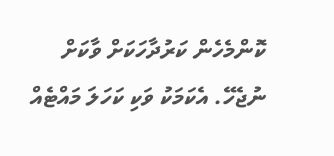ކޮންމެހެން ކަރުދާހަކަށް ވާކަށް ނުޖެހޭ. އެކަމަކު ވަކި ކަހަލަ މައްޓެއް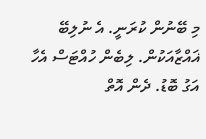މި ބޭނުން ކުރަނީ. އެ ނުލިބޭ ޣައްޒާއަކުން. ލިބެން ހުއްޓަސް އެހާ އަގު ބޮޑު. ދެން އޮތް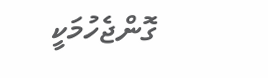ގޮންޖެހުމަކީ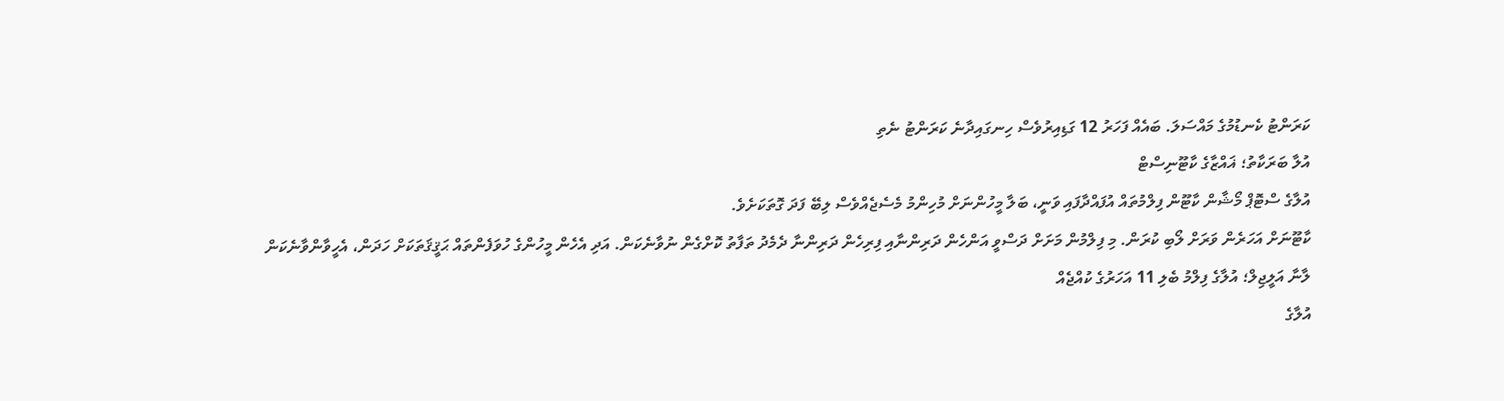ކަރަންޓު ކެނޑުމުގެ މައްސަލަ. ބައެއް ފަހަރު 12 ގަޑިއިރުވެސް ހިނގައިދާނެ ކަރަންޓު ނެތި
އުލާ ބަރަކާތު؛ ޣައްޒާގެ ކާޓޫނިސްޓް
އުލާގެ ސްޓޮޕް މޯޝާން ކާޓޫން ފިލްމުތައް އުފައްދާފައި ވަނީ، ބަލާ މީހުންނަށް މުހިންމު މެސެޖެއްވެސް ލިބޭ ފަދަ ގޮތަކަށެވެ.
ކާޓޫނަށް އަހަރެން ވަރަށް ލޯބި ކުރަން. މި ފިލްމުން މަށަށް ދަސްވީ އަންހެން ދަރިންނާއި ފިރިހެން ދަރިންނާ ދެމެދު ތަފާތު ކޮށްގެން ނުވާނެކަން. އަދި އެހެން މީހުންގެ ހުވަފެންތައް ޙަޤީޤަތަކަށް ހަދަން، އެހީވާންވާނެކަން
ލާނާ އަލީޖިލް؛ އުލާގެ ފިލްމު ބެލި 11 އަހަރުގެ ކުއްޖެއް
އުލާގެ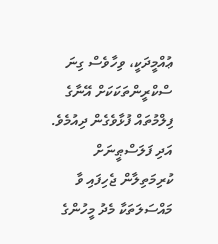ޢުއްމީދަކީ، ވިހާވެސް ގިނަ ސްކްރީންތަކަކަށް އޭނާގެ ފިލްމުތައް ފުޅާވެގެން ދިއުމެވެ. އަދި ފަލަސްޠީނަށް ކުރިމަތިލާން ޖެހިފައި ވާ މައްސަލަތަކާ މެދު މީހުންގެ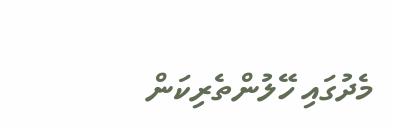މެދުގައި ހޭލުންތެރިކަން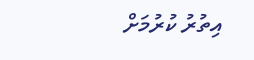އިތުރު ކުރުމަށް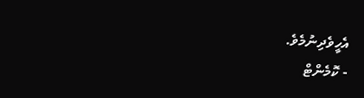އެހީވެދިނުމެވެ.
- ކޮމެންޓް